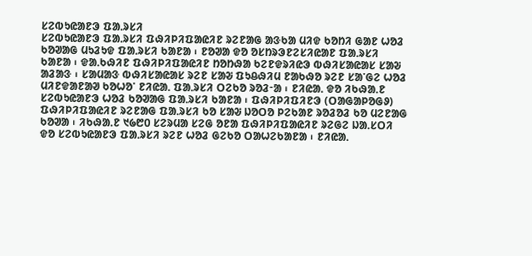ᱥᱮᱵᱩᱭᱟᱱᱳ ᱯᱟᱹᱨᱥᱤ
ᱥᱮᱵᱩᱭᱟᱱᱳ ᱯᱟᱹᱨᱥᱤ ᱯᱷᱤᱞᱤᱯᱟᱭᱤᱱ ᱨᱮᱱᱟᱜ ᱟᱝᱠᱟ ᱢᱤᱫ ᱠᱚᱴᱤ ᱜᱟᱱ ᱦᱚᱲ ᱠᱚᱣᱟᱜ ᱢᱩᱲᱩᱫ ᱯᱟᱹᱨᱥᱤ ᱠᱟᱱᱟ ᱾ ᱱᱚᱣᱟ ᱫᱚ ᱚᱥᱴᱨᱳᱱᱮᱥᱤᱭᱟᱱ ᱯᱟᱹᱨᱥᱤ ᱠᱟᱱᱟ ᱾ ᱫᱟᱹᱠᱷᱤᱱ ᱯᱷᱤᱞᱤᱯᱟᱭᱤᱱ ᱴᱚᱴᱷᱟ ᱠᱮᱱᱫᱨᱤᱭᱳ ᱵᱷᱤᱥᱟᱭᱟᱥ ᱥᱟᱶ ᱟᱲᱟᱝ ᱾ ᱥᱟᱢᱟᱝ ᱵᱷᱤᱥᱟᱭᱟᱥ ᱨᱮᱱ ᱥᱟᱶ ᱯᱩᱪᱷᱤᱢ ᱱᱟᱠᱷᱚ ᱨᱮᱱ ᱥᱟᱸᱜᱮ ᱦᱚᱲ ᱢᱤᱱᱫᱟᱱᱟᱣ ᱠᱚᱦᱚᱸ ᱱᱤᱭᱟᱹ ᱯᱟᱹᱨᱥᱤ ᱛᱮᱠᱚ ᱨᱚᱲᱼᱟ ᱾ ᱱᱤᱭᱟᱹ ᱫᱚ ᱤᱠᱷᱟᱹᱱ ᱥᱮᱵᱩᱭᱟᱱᱳ ᱦᱚᱲ ᱠᱚᱣᱟᱜ ᱯᱟᱹᱨᱥᱤ ᱠᱟᱱᱟ ᱾ ᱯᱷᱤᱞᱤᱯᱤᱱᱳ (ᱛᱟᱜᱟᱞᱚᱜᱽ) ᱯᱷᱤᱞᱤᱯᱟᱭᱤᱱ ᱨᱮᱱᱟᱜ ᱯᱟᱹᱨᱥᱤ ᱠᱚ ᱥᱟᱶ ᱡᱚᱛᱚ ᱞᱮᱠᱟᱱ ᱨᱚᱲᱚᱲ ᱠᱚ ᱢᱮᱱᱟᱜ ᱠᱚᱣᱟ ᱾ ᱤᱠᱷᱟᱹᱱ ᱑᱙᱘᱐ ᱥᱮᱨᱢᱟ ᱥᱮᱜ ᱚᱱᱟ ᱯᱷᱤᱞᱤᱯᱟᱭᱤᱱ ᱨᱮᱜᱮ ᱡᱟᱹᱥᱛᱤ ᱫᱚ ᱥᱮᱵᱩᱭᱟᱱᱳ ᱯᱟᱹᱨᱥᱤ ᱨᱮᱱ ᱦᱚᱲ ᱜᱮᱠᱚ ᱛᱟᱦᱮᱠᱟᱱᱟ ᱾ ᱱᱤᱭᱟᱹ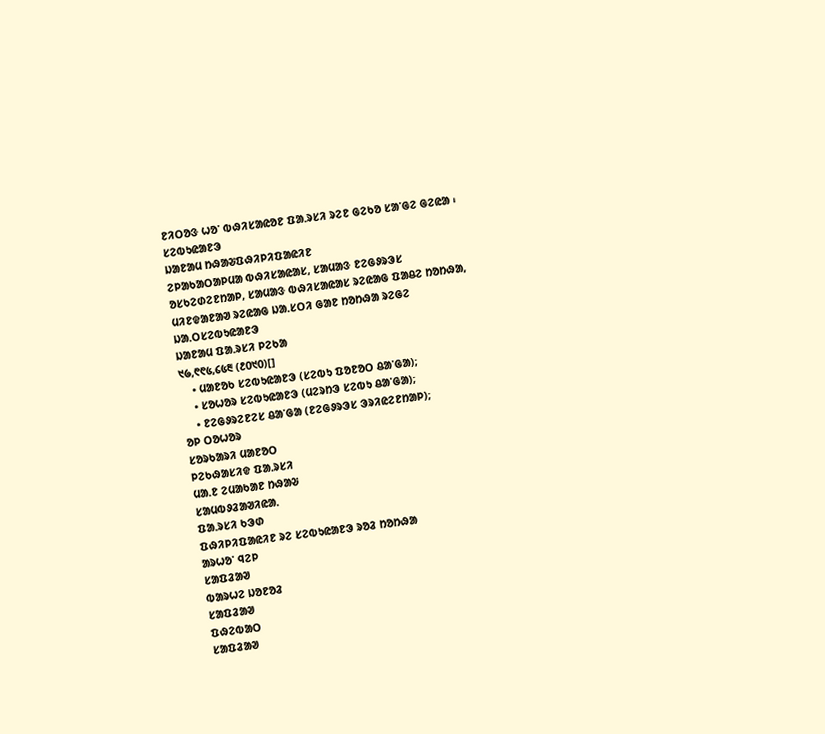ᱱᱤᱛᱚᱝ ᱦᱚᱸ ᱵᱷᱤᱥᱟᱭᱚᱱ ᱯᱟᱹᱨᱥᱤ ᱨᱮᱱ ᱜᱮᱠᱚ ᱥᱟᱸᱜᱮ ᱜᱮᱭᱟ ᱾
ᱥᱮᱵᱩᱭᱟᱱᱳ
ᱡᱟᱱᱟᱢ ᱴᱷᱟᱶᱯᱷᱤᱞᱤᱯᱟᱭᱤᱱ
ᱮᱞᱟᱠᱟᱛᱟᱞᱢᱟ ᱵᱷᱤᱥᱟᱭᱟᱥ, ᱥᱟᱢᱟᱝ ᱱᱮᱜᱽᱨᱳᱥ ᱚᱥᱠᱮᱰᱮᱱᱴᱟᱞ, ᱥᱟᱢᱟᱝ ᱵᱷᱤᱥᱟᱭᱟᱥ ᱨᱮᱭᱟᱜ ᱯᱟᱪᱮ ᱴᱚᱴᱷᱟ, ᱢᱤᱱᱫᱟᱱᱟᱣ ᱨᱮᱭᱟᱜ ᱡᱟᱹᱥᱛᱤ ᱜᱟᱱ ᱴᱚᱴᱷᱟ ᱨᱮᱜᱮ
ᱡᱟᱹᱛᱥᱮᱵᱩᱭᱟᱱᱳ
ᱡᱟᱱᱟᱢ ᱯᱟᱹᱨᱥᱤ ᱞᱮᱠᱟ
᱑᱙,᱖᱖᱕,᱔᱕᱓ (᱒᱐᱑᱐)[]
    • ᱢᱟᱱᱚᱠ ᱥᱮᱵᱩᱭᱟᱱᱳ (ᱥᱮᱵᱩ ᱯᱚᱱᱚᱛ ᱪᱟᱸᱜᱟ);
    • ᱥᱚᱦᱚᱨ ᱥᱮᱵᱩᱭᱟᱱᱳ (ᱢᱮᱨᱴᱳ ᱥᱮᱵᱩ ᱪᱟᱸᱜᱟ);
    • ᱱᱮᱜᱽᱨᱮᱱᱮᱥ ᱪᱟᱸᱜᱟ (ᱱᱮᱜᱽᱨᱳᱥ ᱳᱨᱤᱭᱮᱱᱴᱟᱞ);
ᱚᱞ ᱛᱚᱦᱚᱨ
ᱥᱚᱨᱠᱟᱨᱤ ᱢᱟᱱᱚᱛ
ᱞᱮᱠᱷᱟᱥᱤᱫ ᱯᱟᱹᱨᱥᱤ
ᱢᱟᱹᱱ ᱮᱢᱟᱠᱟᱱ ᱴᱷᱟᱶ
ᱥᱟᱢᱵᱽᱲᱟᱣᱤᱭᱟᱹ
ᱯᱟᱹᱨᱥᱤ ᱠᱳᱰ
ᱯᱷᱤᱞᱤᱯᱟᱭᱤᱱ ᱨᱮ ᱥᱮᱵᱩᱭᱟᱱᱳ ᱨᱚᱲ ᱴᱚᱴᱷᱟ
ᱟᱨᱦᱚᱸ ᱧᱮᱞ
ᱥᱟᱯᱲᱟᱣ
ᱵᱟᱨᱦᱮ ᱡᱚᱱᱚᱲ
ᱥᱟᱯᱲᱟᱣ
ᱯᱷᱮᱵᱟᱛ
ᱥᱟᱯᱲᱟᱣ